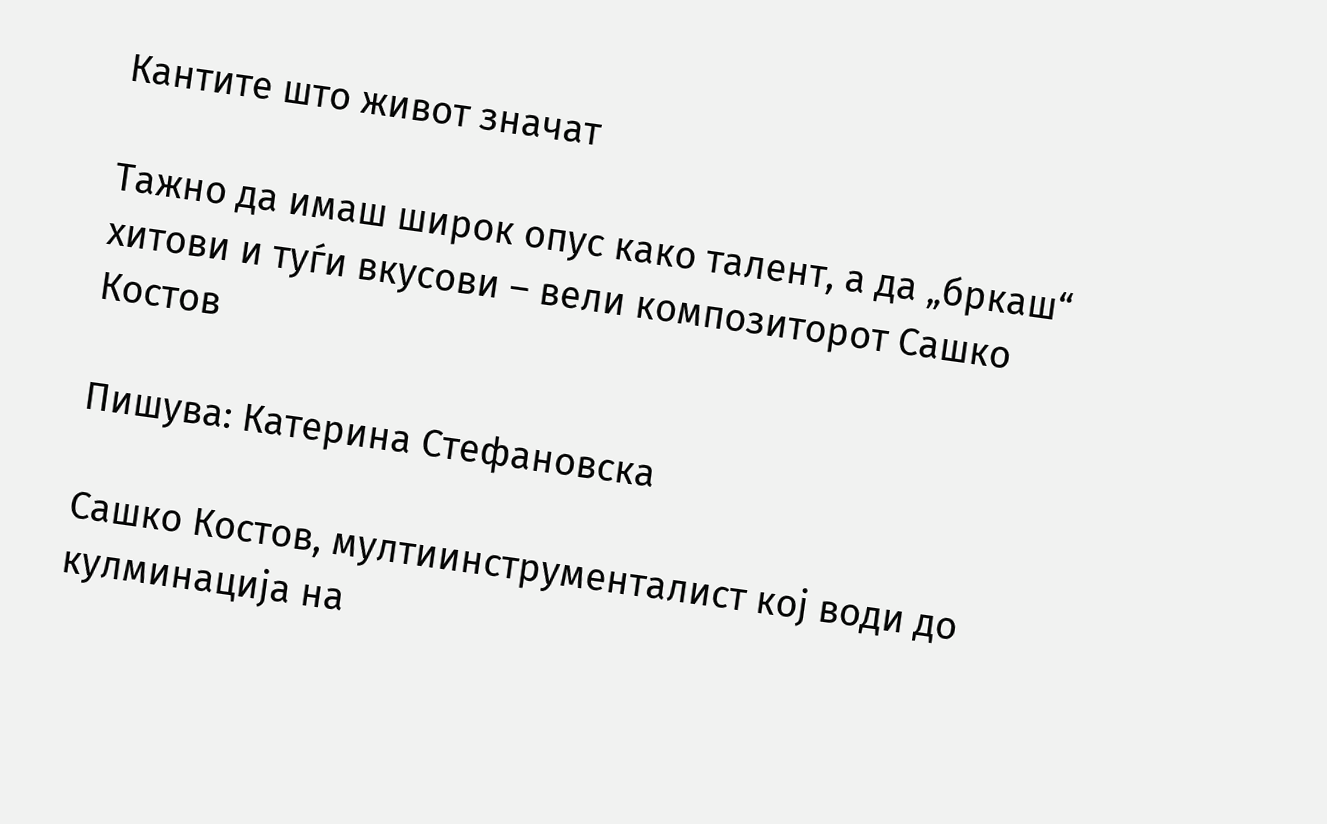Кантите што живот значат

Тажно да имаш широк опус како талент, а да „бркаш“ хитови и туѓи вкусови – вели композиторот Сашко Костов

Пишува: Катерина Стефановска

Сашко Костов, мултиинструменталист кој води до кулминација на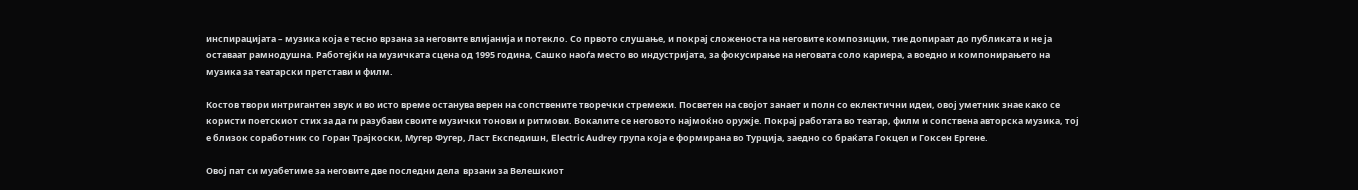инспирацијата – музика која е тесно врзана за неговите влијанија и потекло. Со првото слушање, и покрај сложеноста на неговите композиции, тие допираат до публиката и не ја оставаат рамнодушна. Работејќи на музичката сцена од 1995 година, Сашко наоѓа место во индустријата, за фокусирање на неговата соло кариера, а воедно и компонирањето на музика за театарски претстави и филм.

Костов твори интригантен звук и во исто време останува верен на сопствените творечки стремежи. Посветен на својот занает и полн со еклектични идеи, овој уметник знае како се користи поетскиот стих за да ги разубави своите музички тонови и ритмови. Вокалите се неговото најмоќно оружје. Покрај работата во театар, филм и сопствена авторска музика, тој е близок соработник со Горан Трајкоски, Мугер Фугер, Ласт Експедишн, Electric Audrey група која е формирана во Турција, заедно со браќата Гокцел и Гоксен Ергене.

Овој пат си муабетиме за неговите две последни дела  врзани за Велешкиот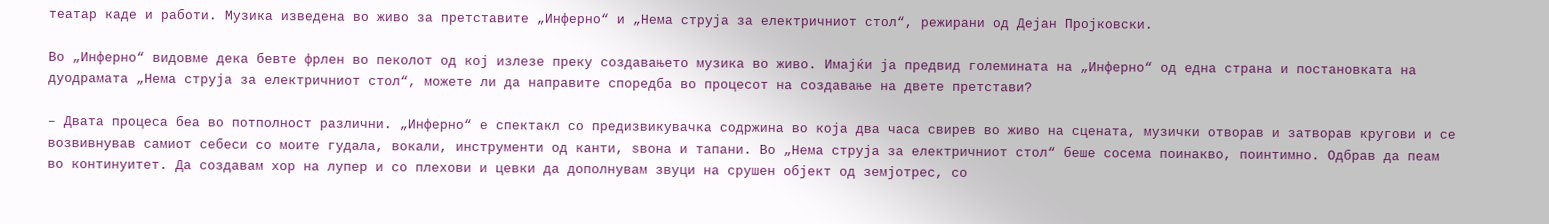театар каде и работи. Музика изведена во живо за претставите „Инферно“ и „Нема струја за електричниот стол“, режирани од Дејан Пројковски.

Во „Инферно“ видовме дека бевте фрлен во пеколот од кој излезе преку создавањето музика во живо. Имајќи ја предвид големината на „Инферно“ од една страна и постановката на дуодрамата „Нема струја за електричниот стол“, можете ли да направите споредба во процесот на создавање на двете претстави?

– Двата процеса беа во потполност различни. „Инферно“ е спектакл со предизвикувачка содржина во која два часа свирев во живо на сцената, музички отворав и затворав кругови и се возвивнував самиот себеси со моите гудала, вокали, инструменти од канти, ѕвона и тапани. Во „Нема струја за електричниот стол“ беше сосема поинакво, поинтимно. Одбрав да пеам во континуитет. Да создавам хор на лупер и со плехови и цевки да дополнувам звуци на срушен објект од земјотрес, со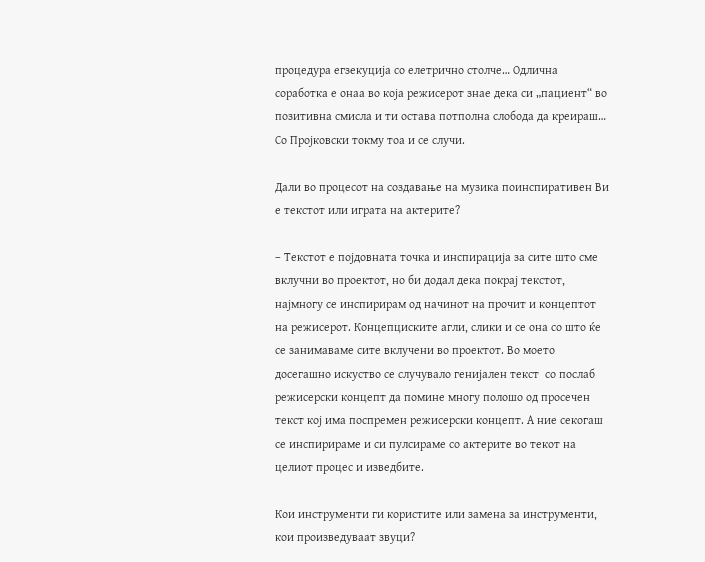процедура егзекуција со елетрично столче… Одлична соработка е онаа во која режисерот знае дека си „пациент“ во позитивна смисла и ти остава потполна слобода да креираш… Со Пројковски токму тоа и се случи.

Дали во процесот на создавање на музика поинспиративен Ви е текстот или играта на актерите?

– Текстот е појдовната точка и инспирација за сите што сме вклучни во проектот, но би додал дека покрај текстот, најмногу се инспирирам од начинот на прочит и концептот на режисерот. Концепциските агли, слики и се она со што ќе се занимаваме сите вклучени во проектот. Во моето досегашно искуство се случувало генијален текст  со послаб режисерски концепт да помине многу полошо од просечен текст кој има поспремен режисерски концепт. А ние секогаш се инспирираме и си пулсираме со актерите во текот на целиот процес и изведбите.

Кои инструменти ги користите или замена за инструменти, кои произведуваат звуци?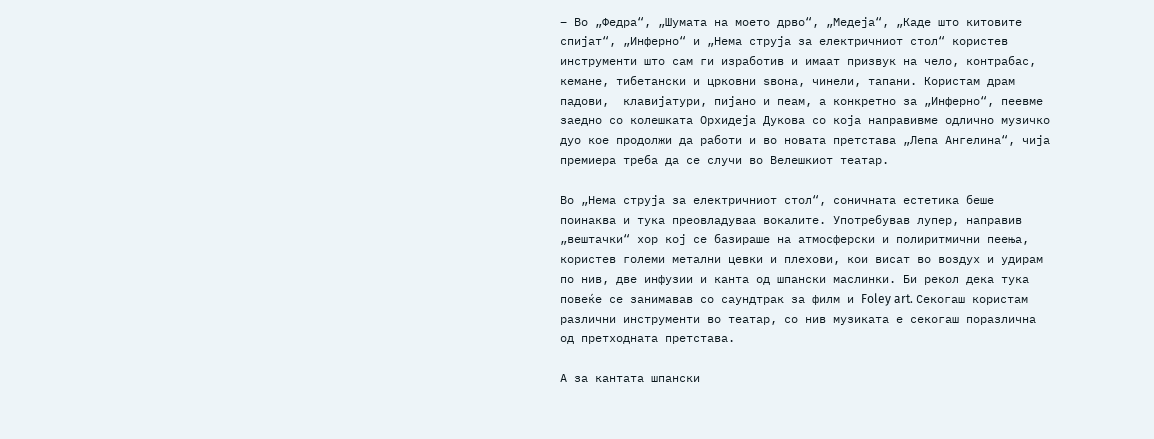– Во „Федра“, „Шумата на моето дрво“, „Медеја“, „Каде што китовите спијат“, „Инферно“ и „Нема струја за електричниот стол“ користев инструменти што сам ги изработив и имаат призвук на чело, контрабас, кемане, тибетански и црковни ѕвона, чинели, тапани. Користам драм падови,  клавијатури, пијано и пеам, а конкретно за „Инферно“, пеевме заедно со колешката Орхидеја Дукова со која направивме одлично музичко дуо кое продолжи да работи и во новата претстава „Лепа Ангелина“, чија премиера треба да се случи во Велешкиот театар.

Во „Нема струја за електричниот стол“, соничната естетика беше поинаква и тука преовладуваа вокалите. Употребував лупер, направив „вештачки“ хор кој се базираше на атмосферски и полиритмични пеења, користев големи метални цевки и плехови, кои висат во воздух и удирам по нив, две инфузии и канта од шпански маслинки. Би рекол дека тука повеќе се занимавав со саундтрак за филм и Foley art. Секогаш користам различни инструменти во театар, со нив музиката е секогаш поразлична од претходната претстава.

А за кантата шпански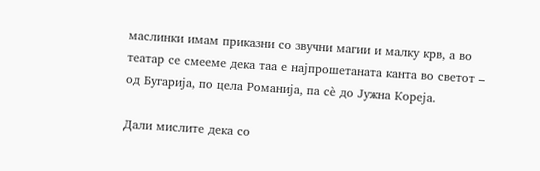маслинки имам приказни со звучни магии и малку крв, а во театар се смееме дека таа е најпрошетаната канта во светот – од Бугарија, по цела Романија, па сè до Јужна Кореја.

Дали мислите дека со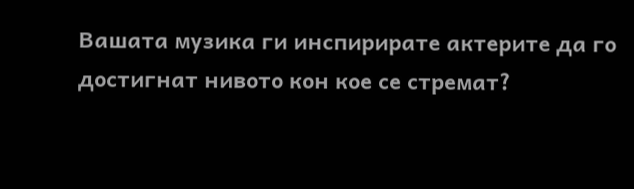Вашата музика ги инспирирате актерите да го достигнат нивото кон кое се стремат?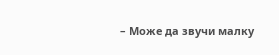– Може да звучи малку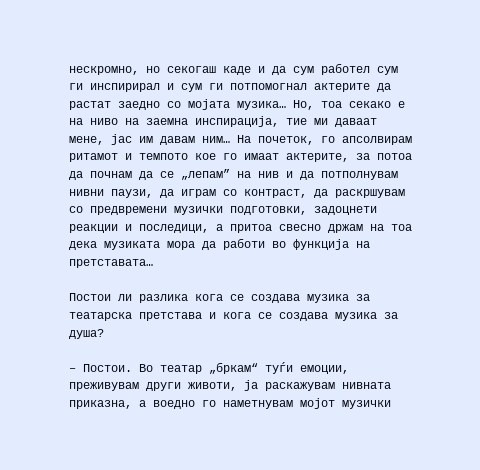нескромно, но секогаш каде и да сум работел сум ги инспирирал и сум ги потпомогнал актерите да растат заедно со мојата музика… Но, тоа секако е на ниво на заемна инспирација, тие ми даваат мене, јас им давам ним… На почеток, го апсолвирам ритамот и темпото кое го имаат актерите, за потоа да почнам да се „лепам” на нив и да потполнувам нивни паузи, да играм со контраст, да раскршувам со предвремени музички подготовки, задоцнети реакции и последици, а притоа свесно држам на тоа дека музиката мора да работи во функција на претставата…

Постои ли разлика кога се создава музика за театарска претстава и кога се создава музика за душа?

– Постои. Во театар „бркам“ туѓи емоции, преживувам други животи, ја раскажувам нивната приказна, а воедно го наметнувам мојот музички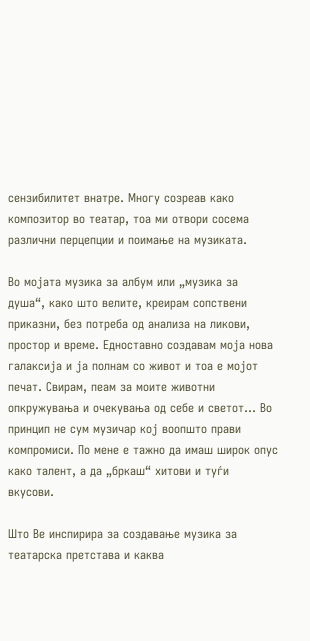сензибилитет внатре. Многу созреав како композитор во театар, тоа ми отвори сосема различни перцепции и поимање на музиката.

Во мојата музика за албум или „музика за душа“, како што велите, креирам сопствени приказни, без потреба од анализа на ликови, простор и време. Едноставно создавам моја нова галаксија и ја полнам со живот и тоа е мојот печат. Свирам, пеам за моите животни опкружувања и очекувања од себе и светот… Во принцип не сум музичар кој воопшто прави компромиси. По мене е тажно да имаш широк опус како талент, а да „бркаш“ хитови и туѓи вкусови.

Што Ве инспирира за создавање музика за театарска претстава и каква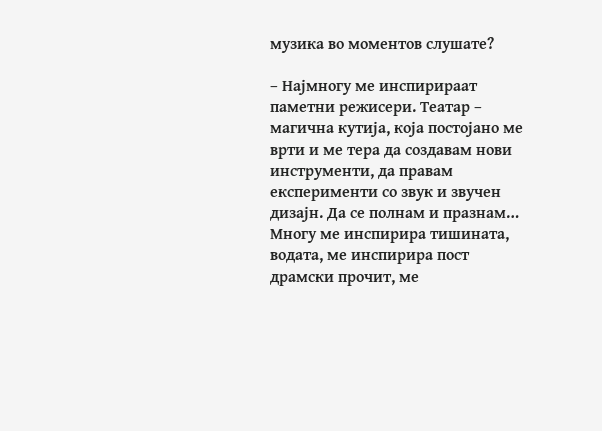музика во моментов слушате?

– Најмногу ме инспирираат паметни режисери. Театар – магична кутија, која постојано ме врти и ме тера да создавам нови инструменти, да правам експерименти со звук и звучен дизајн. Да се полнам и празнам… Многу ме инспирира тишината, водата, ме инспирира пост драмски прочит, ме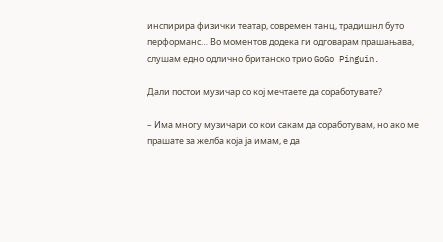инспирира физички театар, современ танц, традишнл буто перформанс… Во моментов додека ги одговарам прашањава, слушам едно одлично британско трио GoGo Pinguin.

Дали постои музичар со кој мечтаете да соработувате?

– Има многу музичари со кои сакам да соработувам, но ако ме прашате за желба која ја имам, е да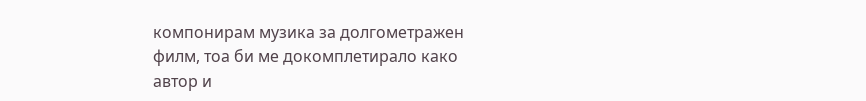компонирам музика за долгометражен филм, тоа би ме докомплетирало како автор и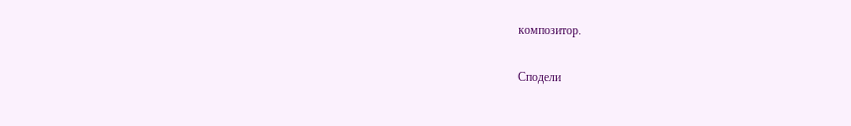композитор.

Сподели